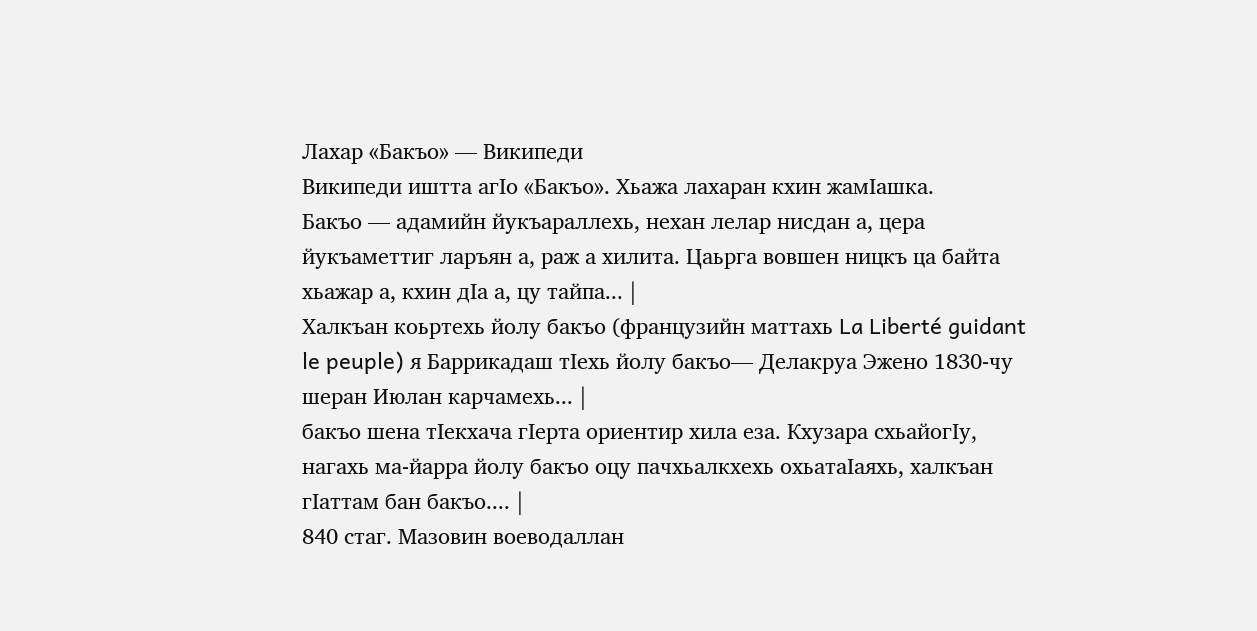Лахар «Бакъо» — Википеди
Википеди иштта агIо «Бакъо». Хьажа лахаран кхин жамIашка.
Бакъо — адамийн йукъараллехь, нехан лелар нисдан а, цера йукъаметтиг ларъян а, раж а хилита. Цаьрга вовшен ницкъ ца байта хьажар а, кхин дӀа а, цу тайпа... |
Халкъан коьртехь йолу бакъо (французийн маттахь La Liberté guidant le peuple) я Баррикадаш тӀехь йолу бакъо— Делакруа Эжено 1830-чу шеран Июлан карчамехь... |
бакъо шена тӀекхача гӀерта ориентир хила еза. Кхузара схьайогӀу, нагахь ма-йарра йолу бакъо оцу пачхьалкхехь охьатаӀаяхь, халкъан гӀаттам бан бакъо.... |
840 стаг. Мазовин воеводаллан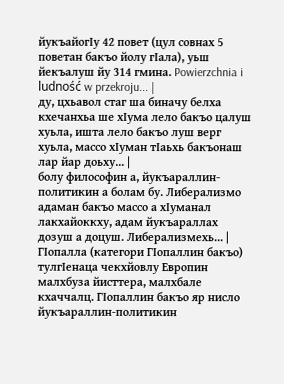йукъайогӀу 42 повет (цул совнах 5 поветан бакъо йолу гӀала), уьш йекъалуш йу 314 гмина. Powierzchnia i ludność w przekroju... |
ду, цхьавол стаг ша биначу белха кхечанхьа ше хӀума лело бакъо цалуш хуьла, ишта лело бакъо луш верг хуьла, массо хӀуман тӀаьхь бакъонаш лар йар доьху... |
болу философин а, йукъараллин-политикин а болам бу. Либерализмо адаман бакъо массо а хӀуманал лакхайоккху, адам йукъараллах дозуш а доцуш. Либерализмехь... |
ГӀопалла (категори ГӀопаллин бакъо) тулгӀенаца чекхйовлу Европин малхбуза йисттера, малхбале кхаччалц. ГӀопаллин бакъо яр нисло йукъараллин-политикин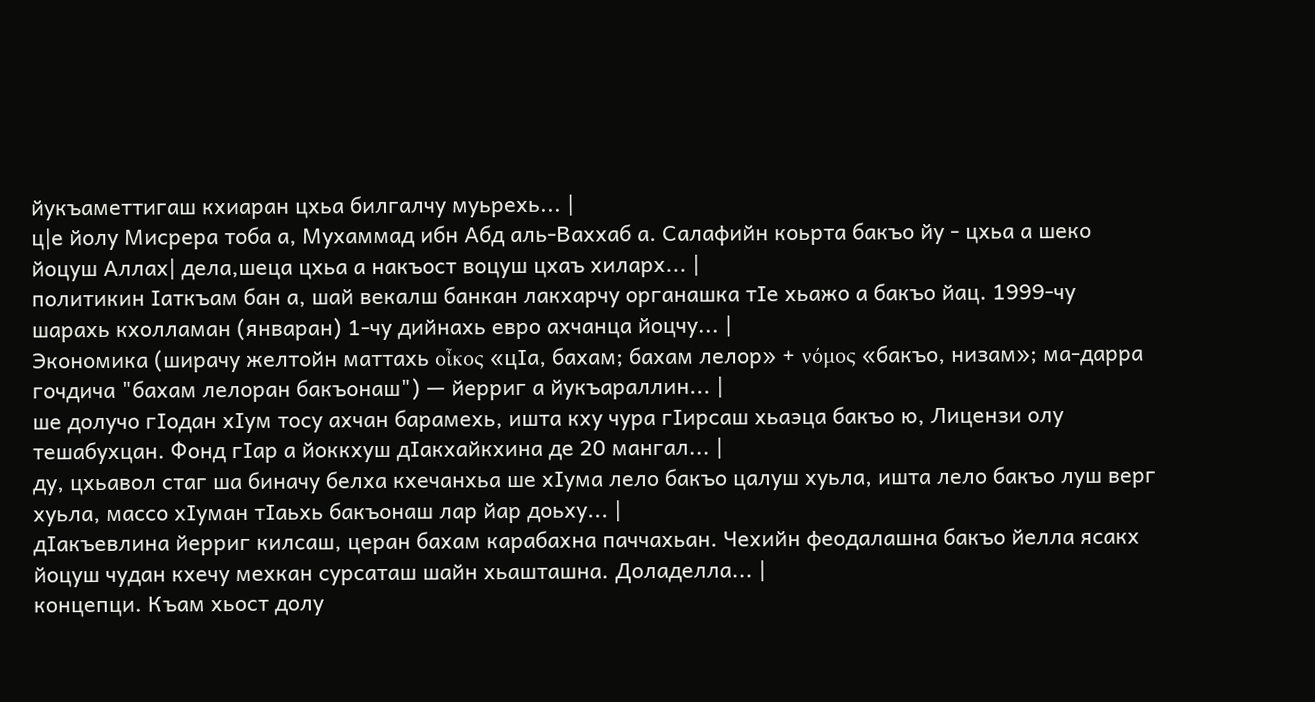йукъаметтигаш кхиаран цхьа билгалчу муьрехь... |
ц|е йолу Мисрера тоба а, Мухаммад ибн Абд аль-Ваххаб а. Салафийн коьрта бакъо йу - цхьа а шеко йоцуш Аллах| дела,шеца цхьа а накъост воцуш цхаъ хиларх... |
политикин Ӏаткъам бан а, шай векалш банкан лакхарчу органашка тӀе хьажо а бакъо йац. 1999-чу шарахь кхолламан (январан) 1-чу дийнахь евро ахчанца йоцчу... |
Экономика (ширачу желтойн маттахь οἶκος «цӀа, бахам; бахам лелор» + νόμος «бакъо, низам»; ма-дарра гочдича "бахам лелоран бакъонаш") — йерриг а йукъараллин... |
ше долучо гӀодан хӀум тосу ахчан барамехь, ишта кху чура гӀирсаш хьаэца бакъо ю, Лицензи олу тешабухцан. Фонд гӀар а йоккхуш дӀакхайкхина де 20 мангал... |
ду, цхьавол стаг ша биначу белха кхечанхьа ше хӀума лело бакъо цалуш хуьла, ишта лело бакъо луш верг хуьла, массо хӀуман тӀаьхь бакъонаш лар йар доьху... |
дӀакъевлина йерриг килсаш, церан бахам карабахна паччахьан. Чехийн феодалашна бакъо йелла ясакх йоцуш чудан кхечу мехкан сурсаташ шайн хьашташна. Доладелла... |
концепци. Къам хьост долу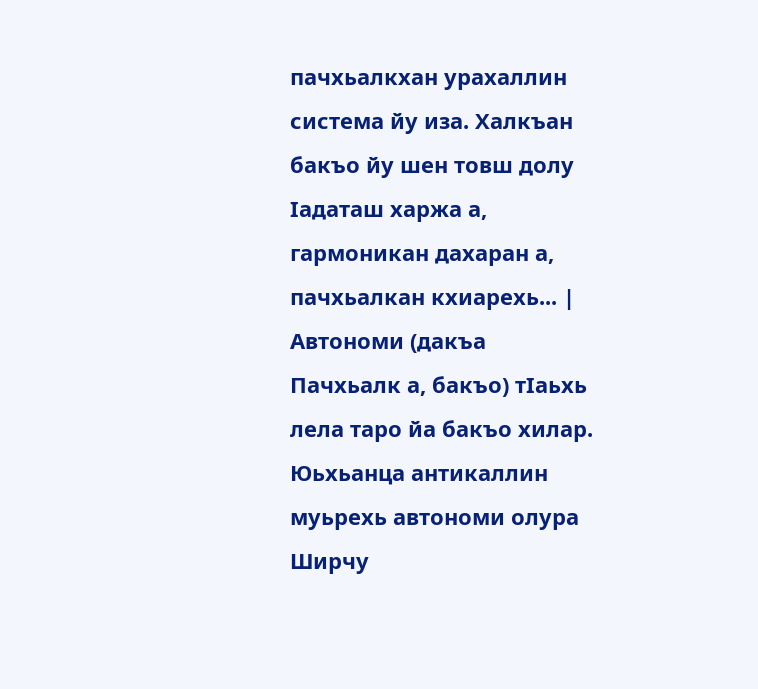пачхьалкхан урахаллин система йу иза. Халкъан бакъо йу шен товш долу Ӏадаташ харжа а, гармоникан дахаран а, пачхьалкан кхиарехь... |
Автономи (дакъа Пачхьалк а, бакъо) тӀаьхь лела таро йа бакъо хилар. Юьхьанца антикаллин муьрехь автономи олура Ширчу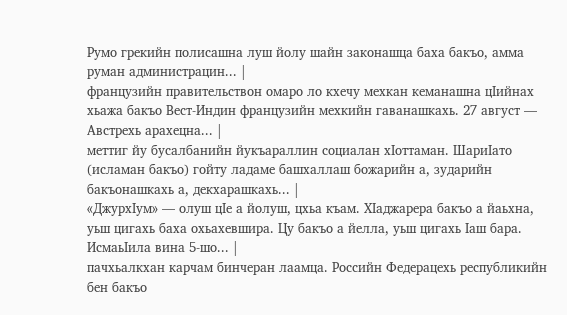Румо грекийн полисашна луш йолу шайн законашца баха бакъо, амма руман администрацин... |
французийн правительствон омаро ло кхечу мехкан кеманашна цӀийнах хьажа бакъо Вест-Индин французийн мехкийн гаванашкахь. 27 август — Австрехь арахецна... |
меттиг йу бусалбанийн йукъараллин социалан хӀоттаман. ШариӀато (исламан бакъо) гойту ладаме башхаллаш божарийн а, зударийн бакъонашкахь а, декхарашкахь... |
«ДжурхӀум» — олуш цӀе а йолуш, цхьа къам. ХӀаджарера бакъо а йаьхна, уьш цигахь баха охьахевшира. Цу бакъо а йелла, уьш цигахь Ӏаш бара. ИсмаьӀила вина 5-шо... |
пачхьалкхан карчам бинчеран лаамца. Российн Федерацехь республикийн бен бакъо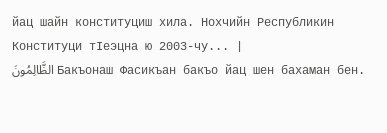йац шайн конституциш хила. Нохчийн Республикин Конституци тIеэцна ю 2003-чу... |
الظَّالِمُونَ Бакъонаш Фасикъан бакъо йац шен бахаман бен.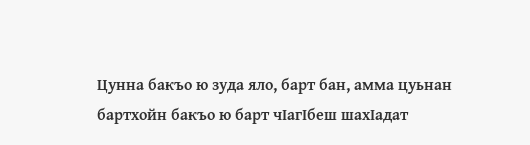Цунна бакъо ю зуда яло, барт бан, амма цуьнан бартхойн бакъо ю барт чIагIбеш шахIадат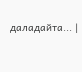даладайта... |